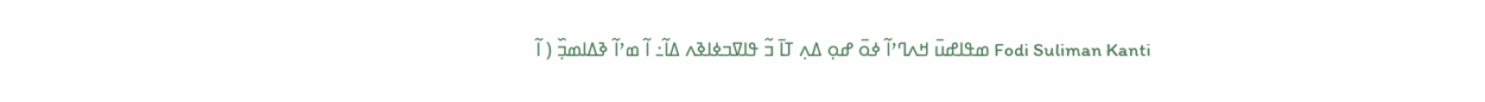Fodi Suliman Kanti ߘߟߊߝߎ߫ ߞߍߣߴߊ߬ ߦߋ߫ ߝߋ߲ ߡߍ߲ ߠߊ߫ ߏ߬ ߟߊߜߏߦߊߢߍ ߡߊ߬߸ ߊ߬ ߘߴߊ߬ ߢߡߊߘߏ߲߰ ( ߊ߬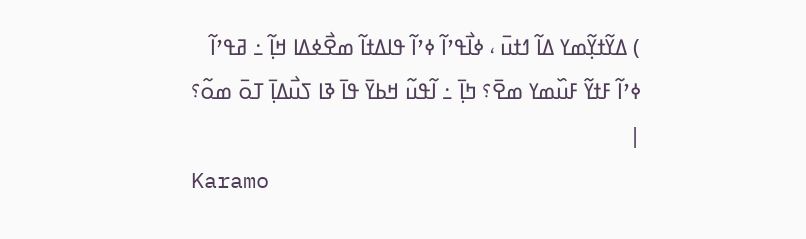) ߡߌ߬ߙߌ߲߬ߘߌ ߡߊ߬ ߗߙߎ߫ ، ߦߊ߯ߟߴߊ߬ ߦߴߊ߬ ߟߊߡߙߊ߬ ߘߐ߯ߦߡߊ ߞߊ߲߬ ߸ ߥߟߴߊ߬ ߦߴߊ߬ ߓߙߌ߬ ߓߎ߰ߘߌ ߘߐ߫؟ ߤߊ߲߫ ߸ ߊ߬ߟߎ߬ ߞߕߌ߫ ߟߊ߫ ߢߊ ߖߎ߯ߡߊ߲߫ ߠߋ߫ ߘߋ߬؟ |
Karamo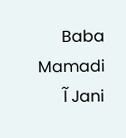Baba Mamadi Jani ߊ߬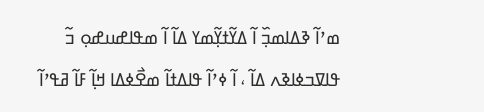ߘߴߊ߬ ߢߡߊߘߏ߲߰ ߊ߬ ߡߌ߬ߙߌ߲߬ߘߌ ߡߊ߬ ߊ߬ ߘߟߊߝߎߝߋ߲ ߏ߬ ߟߊߜߏߦߊߢߍ ߡߊ߬ ، ߊ߬ ߦߴߊ߬ ߟߊߡߙߊ߬ ߘߐ߯ߦߡߊ ߞߊ߲߬ ߓߊ߬ ߥߟߴߊ߬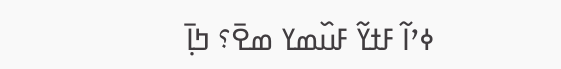ߦߴߊ߬ ߓߙߌ߬ ߓߎ߰ߘߌ ߘߐ߫؟ ߤߊ߲߫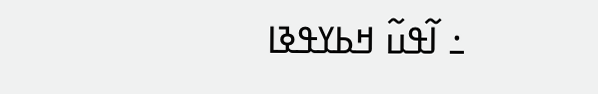߸ ߊ߬ߟߎ߬ ߞߕߌߟߢߊ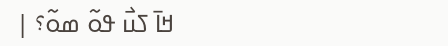ߞߊ߫ ߖߎ߯ ߟߋ߬ ߘߋ߬؟ |